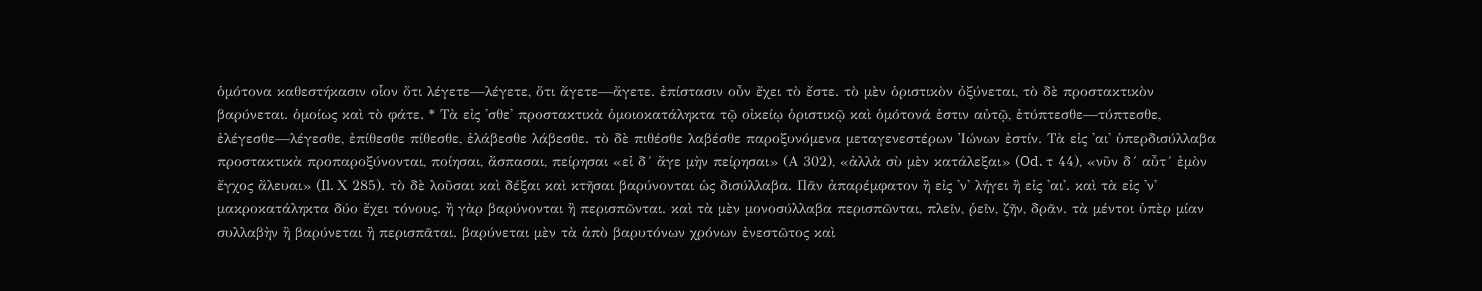ὁμότονα καθεστήκασιν οἷον ὅτι λέγετε—λέγετε, ὅτι ἄγετε—ἄγετε. ἐπίστασιν οὖν ἔχει τὸ ἔστε. τὸ μὲν ὁριστικὸν ὀξύνεται, τὸ δὲ προστακτικὸν βαρύνεται. ὁμοίως καὶ τὸ φάτε. * Τὰ εἰς 'σθε' προστακτικὰ ὁμοιοκατάληκτα τῷ οἰκείῳ ὁριστικῷ καὶ ὁμότονά ἐστιν αὐτῷ, ἐτύπτεσθε—τύπτεσθε, ἐλέγεσθε—λέγεσθε, ἐπίθεσθε πίθεσθε, ἐλάβεσθε λάβεσθε. τὸ δὲ πιθέσθε λαβέσθε παροξυνόμενα μεταγενεστέρων Ἰώνων ἐστίν. Τὰ εἰς 'αι' ὑπερδισύλλαβα προστακτικὰ προπαροξύνονται, ποίησαι, ἄσπασαι, πείρησαι «εἰ δ´ ἄγε μὴν πείρησαι» (Α 302), «ἀλλὰ σὺ μὲν κατάλεξαι» (Od. τ 44), «νῦν δ´ αὖτ´ ἐμὸν ἔγχος ἄλευαι» (Il. Χ 285). τὸ δὲ λοῦσαι καὶ δέξαι καὶ κτῆσαι βαρύνονται ὡς δισύλλαβα. Πᾶν ἀπαρέμφατον ἢ εἰς 'ν' λήγει ἢ εἰς 'αι'. καὶ τὰ εἰς 'ν' μακροκατάληκτα δύο ἔχει τόνους. ἢ γὰρ βαρύνονται ἢ περισπῶνται. καὶ τὰ μὲν μονοσύλλαβα περισπῶνται, πλεῖν, ῥεῖν, ζῆν, δρᾶν. τὰ μέντοι ὑπὲρ μίαν συλλαβὴν ἢ βαρύνεται ἢ περισπᾶται. βαρύνεται μὲν τὰ ἀπὸ βαρυτόνων χρόνων ἐνεστῶτος καὶ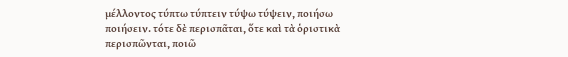μέλλοντος τύπτω τύπτειν τύψω τύψειν, ποιήσω ποιήσειν. τότε δὲ περισπᾶται, ὅτε καὶ τὰ ὁριστικὰ περισπῶνται, ποιῶ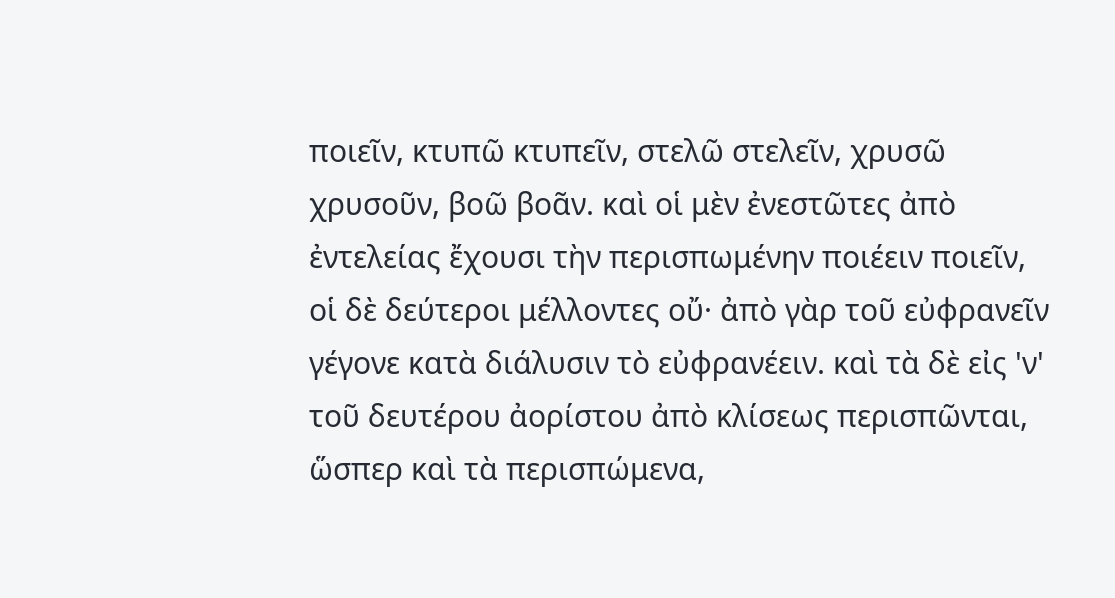ποιεῖν, κτυπῶ κτυπεῖν, στελῶ στελεῖν, χρυσῶ χρυσοῦν, βοῶ βοᾶν. καὶ οἱ μὲν ἐνεστῶτες ἀπὸ ἐντελείας ἔχουσι τὴν περισπωμένην ποιέειν ποιεῖν, οἱ δὲ δεύτεροι μέλλοντες οὔ· ἀπὸ γὰρ τοῦ εὐφρανεῖν γέγονε κατὰ διάλυσιν τὸ εὐφρανέειν. καὶ τὰ δὲ εἰς 'ν' τοῦ δευτέρου ἀορίστου ἀπὸ κλίσεως περισπῶνται, ὥσπερ καὶ τὰ περισπώμενα,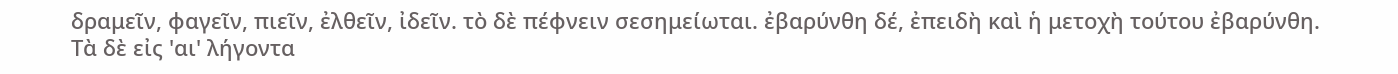δραμεῖν, φαγεῖν, πιεῖν, ἐλθεῖν, ἰδεῖν. τὸ δὲ πέφνειν σεσημείωται. ἐβαρύνθη δέ, ἐπειδὴ καὶ ἡ μετοχὴ τούτου ἐβαρύνθη. Τὰ δὲ εἰς 'αι' λήγοντα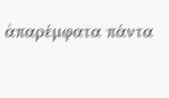ἀπαρέμφατα πάντα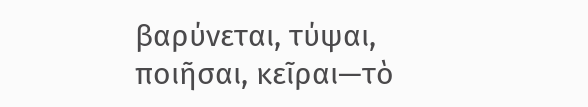βαρύνεται, τύψαι, ποιῆσαι, κεῖραι—τὸ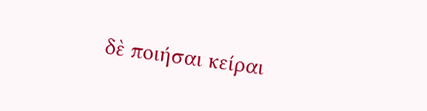δὲ ποιήσαι κείραι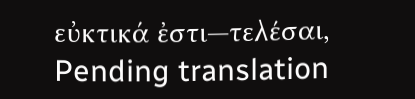εὐκτικά ἐστι—τελέσαι,
Pending translation